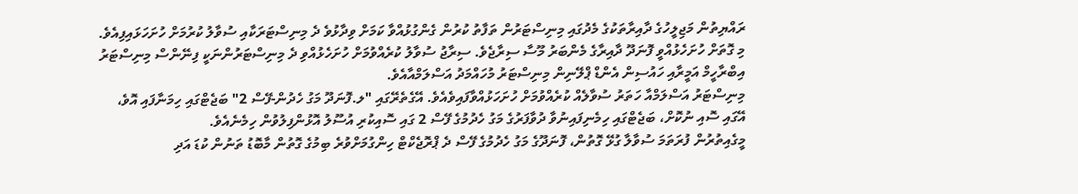ރައްޔިތުން މަޖިލީހުގެ ދާއިރާތަކުގެ މެދުގައި މިނިސްޓަރުން ތަފާތު ކުރުން ގެންގުޅުއްވާ ކަމަށް ވިދާޅުވެ ދެ މިނިސްޓަރަކާއި ސުވާލު ކުރުމަށް ހުށަހަޅައިފިއެވެ.
މި ގޮތަށް ހުށަހެޅުއްވީ ފޮނަދޫ ދާއިރާގެ މެންބަރު މޫސާ ސިރާޖެވެ. ސިރާޖު ސުވާލު ކުރެއްވުމަށް ހުށަހެޅުއްވި ދެ މިނިސްޓަރުންނަކީ ފިނޭންސް މިނިސްޓަރު އިބްރާހީމް އަމީރާއި ހައުސިން އެންޑް ޕްލޭނިން މިނިސްޓަރު މުހައްމަދު އަސްލަމްއާއެވެ.
މިނިސްޓަރު އަސްލަމްއާ ހަތަރު ސުވާލެއް ކުރެއްވުމަށް ހުށަހަޅުއްވާފައިވެއެވެ. އޭގެތެރޭގައި "ލ.ފޮނަދޫ މަގު ހެދުން-ފޭސް 2" ބަޖެޓްގައި ހިމަނާފައި އޮވެ، އޭގައި ސޮއި ނުކޮށް، ބަޖެޓްގައި ހިމެނިފައިނުވާ ދުވާފަރުގެ މަގު ހެދުމުގެ ފޭސް 2 ގައި ސޮއިކުރި އުސޫލު އޮޅުންފިލުވުން ހިމެނެއެވެ.
މީގެއިތުރުން ފުރަތަމަ ސުވާލާ ގުޅޭ ގޮތުން، ފޮނަދޫގެ މަގު ހެދުމުގެ ފޭސް ދެ ޕްރޮޖެކްޓް ހިންގުމަށްވުރެ ބިމުގެ ގޮތުން މާބޮޑު ތަނުން ކުޑަ އަދި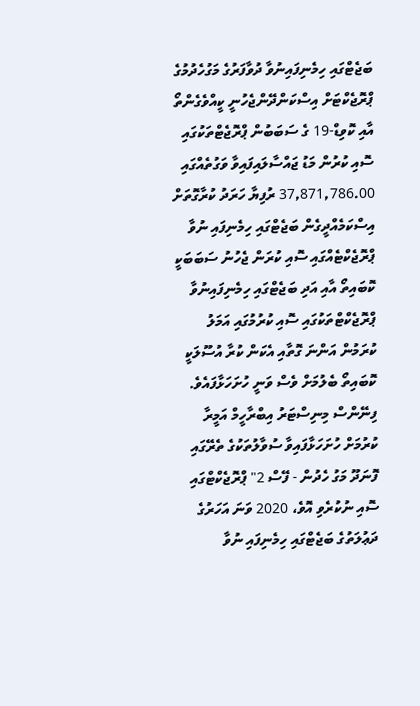ބަޖެޓްގައި ހިމެނިފައިނުވާ ދުވާފަރުގެ މަގުހެދުމުގެ ޕްރޮޖެކްޓަށް އިސްކަންދޭންޖެހުނީ ކީއްވެގެންތޯ އާއި ކޮވިޑް-19 ގެ ސަބަބުން ޕްރޮޖެޓްތަކުގައި ސޮއި ކުރުން މަޑު ޖައްސާލައިފައިވާ ވަގުތެއްގައި 37,871,786.00 ރުފިޔާ ހަރަދު ކުރާގޮތަށް އިސްކަމެއްދީގެން ބަޖެޓްގައި ހިމެނިފައި ނުވާ ޕްރޮޖެކްޓެއްގައި ސޮއި ކުރަން ޖެހުނު ސަބަބަކީ ކޮބައިތޯ އާއި އަދި ބަޖެޓްގައި ހިމެނިފައިނުވާ ޕްރޮޖެކްޓްތަކުގައި ސޮއި ކުރުމުގައި އަމަލު ކުރަމުން އަންނަ ގޮތާއި އެކަން ކުރާ އުސޫލަކީ ކޮބައިތޯ ބެލުމަށް ވެސް ވަނީ ހުށަހަޅާފައެވެ.
ފިނޭންސް މިނިސްޓަރު އިބްރާހީމް އަމީރާ ކުރުމަށް ހުށަހަޅާފައިވާ ސުވާލުތަކުގެ ތެރޭގައި ފޮނަދޫ މަގު ހެދުން - ފޭސް 2" ޕްރޮޖެކްޓްގައި ސޮއި ނުކުރެވި އޮވެ، 2020 ވަނަ އަހަރުގެ ދަޢުލަތުގެ ބަޖެޓްގައި ހިމެނިފައި ނުވާ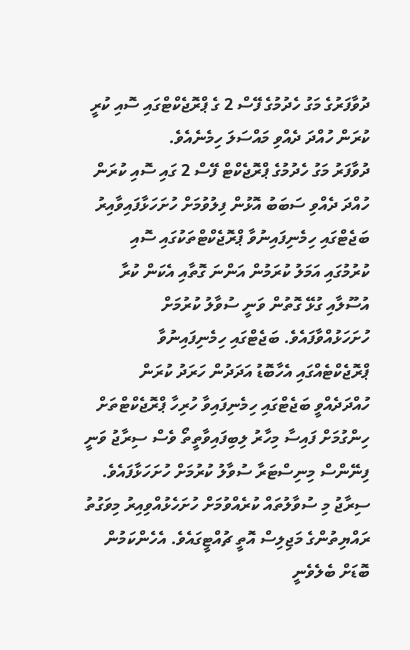ދުވާފަރުގެ މަގު ހެދުމުގެ ފޭސް 2 ގެ ޕްރޮޖެކްޓްގައި ސޮއި ކުރީ ކުރަން ހުއްދަ ދެއްވި މައްސަލަ ހިމެނެއެވެ.
ދުވާފަރު މަގު ހެދުމުގެ ޕްރޮޖެކްޓް ފޭސް 2 ގައި ސޮއި ކުރަން ހުއްދަ ދެއްވި ސަބަބު އޮޅުން ފިލުވުމަށް ހުށަހަޅާފައިވާއިރު ބަޖެޓްގައި ހިމެނިފައިނުވާ ޕްރޮޖެކްޓްތަކުގައި ސޮއި ކުރުމުގައި އަމަލު ކުރަމުން އަންނަ ގޮތާއި އެކަން ކުރާ އުސޫލާއި ގުޅޭ ގޮތުން ވަނީ ސުވާލު ކުރުމަށް ހުށަހަޅުއްވާފައެވެ. ބަޖެޓްގައި ހިމެނިފައިނުވާ ޕްރޮޖެކްޓެއްގައި އެހާބޮޑު އަދަދުން ހަރަދު ކުރަން ހުއްދަދެއްވީ ބަޖެޓްގައި ހިމެނިފައިވާ ހުރިހާ ޕްރޮޖެކްޓްތަށް ހިންގުމަށް ފައިސާ މިހާރު ލިބިފައިވާތީތޯ ވެސް ސިރާޖު ވަނީ ފިނޭންސް މިނިސްޓަރާ ސުވާލު ކުރުމަށް ހުށަހަޅާފައެވެ.
ސިރާޖު މި ސުވާލުތައް ކުރެއްވުމަށް ހުށަހެޅުއްވިއިރު މިވަގުތު ރައްޔިތުންގެ މަޖިލިސް އޮތީ ޗުއްޓީގައެވެ. އެހެންކަމުން ބޮޑަށް ބެލެވެނީ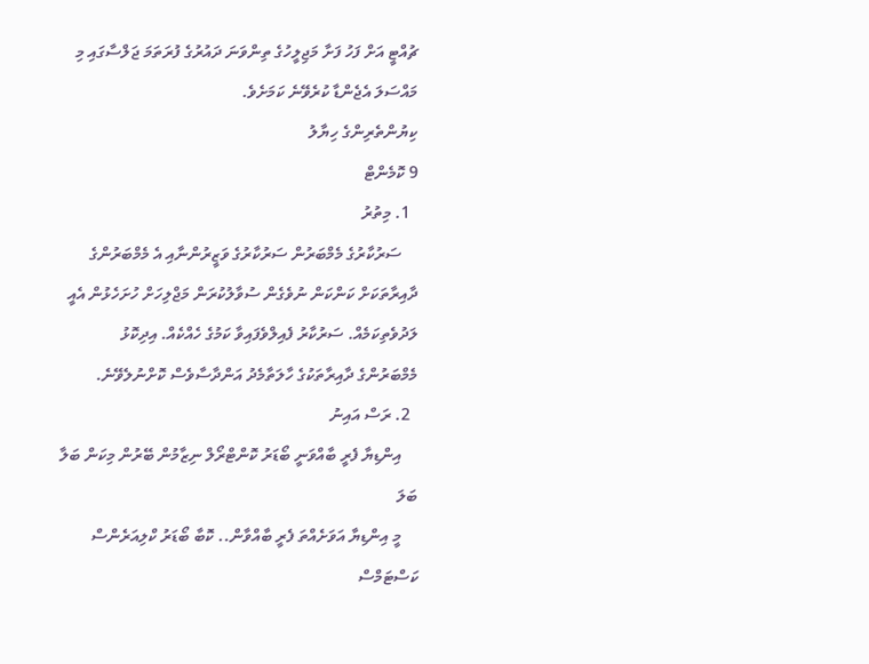ޗުއްޓީ އަށް ފަހު ފަށާ މަޖިލީހުގެ ތިންވަނަ ދައުރުގެ ފުރަތަމަ ޖަލްސާގައި މި މައްސަލަ އެޖެންޑާ ކުރެވޭނެ ކަމަށެވެ.
ކިޔުންތެރިންގެ ހިޔާލު
9 ކޮމެންޓް
  1. މިތުރު
    ސަރުކާރުގެ މެމްބަރުން ސަރުކާރުގެ ވަޒީރުންނާއި އެ މެމްބަރުންގެ ދާއިރާތަކަށް ކަންކަން ނުވެގެން ސުވާލުކުރަން މަޖްލިހަށް ހުށަހެޅުން އެއީ ލަދުވެތިކަމެއް. ސަރުކާރު ފެއިލްވެފައިވާ ކަމުގެ ހެއްކެއް. އިދިކޮޅު މެމްބަރުންގެ ދާއިރާތަކުގެ ހާލަތާމެދު އަންދާސާވެސް ކޮށްނުލެވޭނެ.
  2. ރަސް އައިނު
    އިންޑިޔާ ފެރީ ބާއްވަނީ ބޯޑަރު ކޮންޓްރޯލް ނިޒާމުން ބޭރުން މިކަން ބަލާ ބަލަ
    މީ އިންޑިޔާ އަވަށެއްތަ ފެރީ ބާއްވާން.. ކޮބާ ބޯޑަރު ކްލިއަރެންސް ކަސްޓަމްސް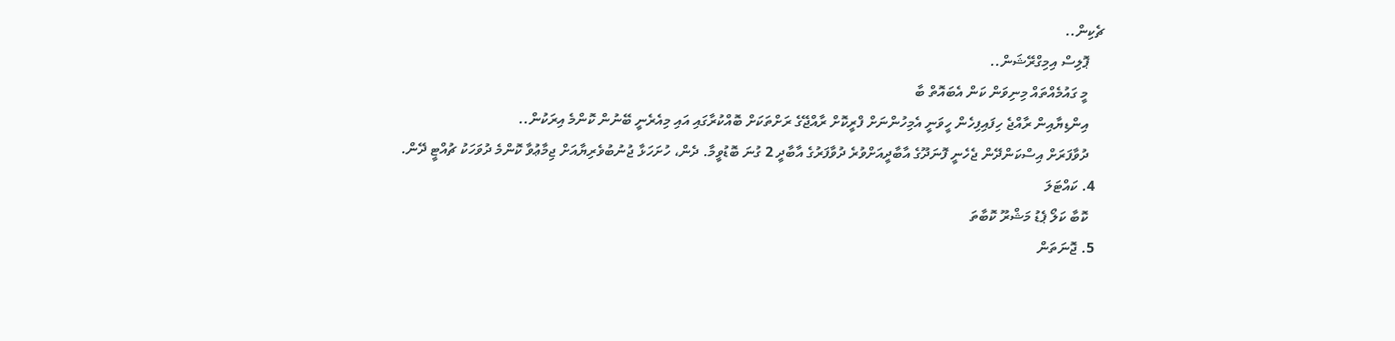ޗެކިން..
    ޕޮލިސް އިމިގްރޭޝަން..
    މީ ގައުމެއްތައް މިނިވަން ކަން އެބައޮތް ބާ
    އިންޑިޔާއިން ރާއްޖެ ހިފައިފިހެން ހީވަނީ އެމިހުންނަށް ފްރީކޮށް ރާއްޖޭގެ ރަށްތަކަށް ބޮއްކުރާގައި އައި މިއެރެނީ ބޭނުން ކޮންމެ އިރަކުން..
    ދުވާފަރަށް އިސްކަންދޭން ޖެހެނީ ފޮނަދޫގެ އާބާދީއަށްވުރެ ދުވާފަރުގެ އާބާދީ 2 ގުނަ ބޮޑުވީމާ. ދެން، ހުށަހަޅާ ޖުނުބުވެރިޔާއަށް ޖިމާޢުވާ ކޮންމެ ދުވަހަކު ޗުއްޓީ ދޭން.
  4. ކައްޓަލަ
    ކޮބާ ކަލޯ ޕެޑު މަޝްރޫ ކޮބާތަ
  5. ޖޮނަތަން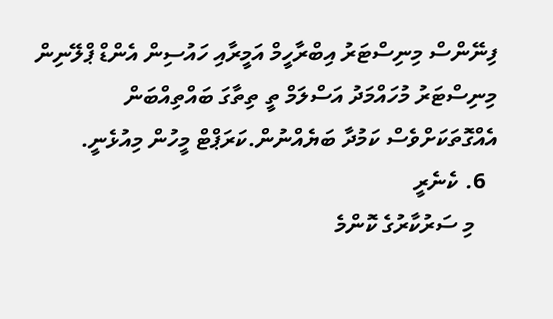ފިނޭންސް މިނިސްޓަރު އިބްރާހީމް އަމީރާއި ހައުސިން އެންޑް ޕްލޭނިން މިނިސްޓަރު މުހައްމަދު އަސްލަމް ތީ ތިތާގަ ބައްތިއްބަން އެއްގޮތަކަށްވެސް ކަމުދާ ބަޔެއްނުން.ކަރަޕްޓް މީހުން މިއުޅެނީ.
  6. ކެނެރީ
    މި ސަރުކާރުގެ ކޮންމެ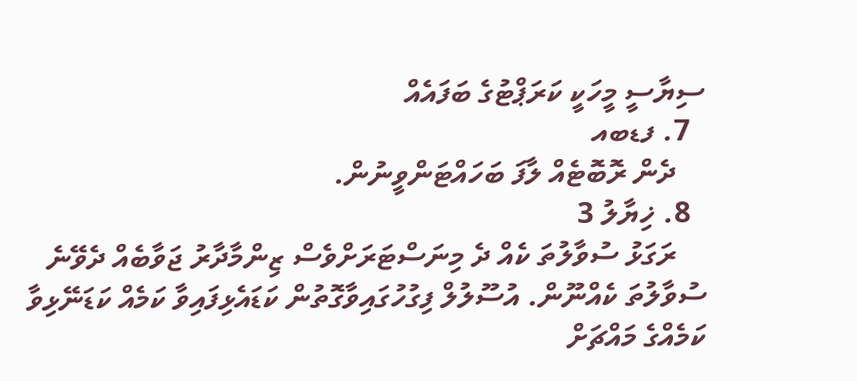ސިޔާސީ މީހަކީ ކަރަޕްޓުގެ ބަފައެއް
  7. ފޑބއ
    ދެން ރޮބޮޓެއް ލާފަ ބަހައްޓަންވީނުން.
  8. ޚިޔާލު 3
    ރަގަޅު ސުވާލުތަ ކެއް ދެ މިނަސްޓަރަށްވެސް ޒިންމާދާރު ޖަވާބެއް ދެވޭނެ ސުވާލުތަ ކެއްނޫން. އުސޫލުލް ފިގުހުގައިވާގޮތުން ކަޑައެޅިފައިވާ ކަމެއް ކަޑަނޭޅިވާ ކަމެއްގެ މައްޗަށް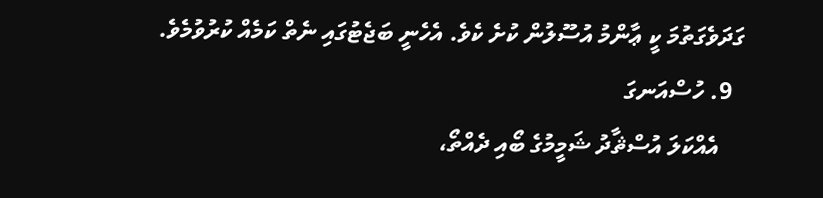ގަދަވެގަތުމަ ކީ ޢާންމު އުސޫލުން ކުށެ ކެވެ. އެހެނީ ބަޖެޓުގައި ނެތް ކަމެއް ކުރުވުމެވެ.
  9. ހުސްއަނގަ
    އެއްކަލަ އުސްޘާދު ޝަމީމުގެ ބޯއި ދެއްތޯ،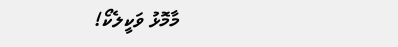މާމޮޅު ވަކީލެކޯ!